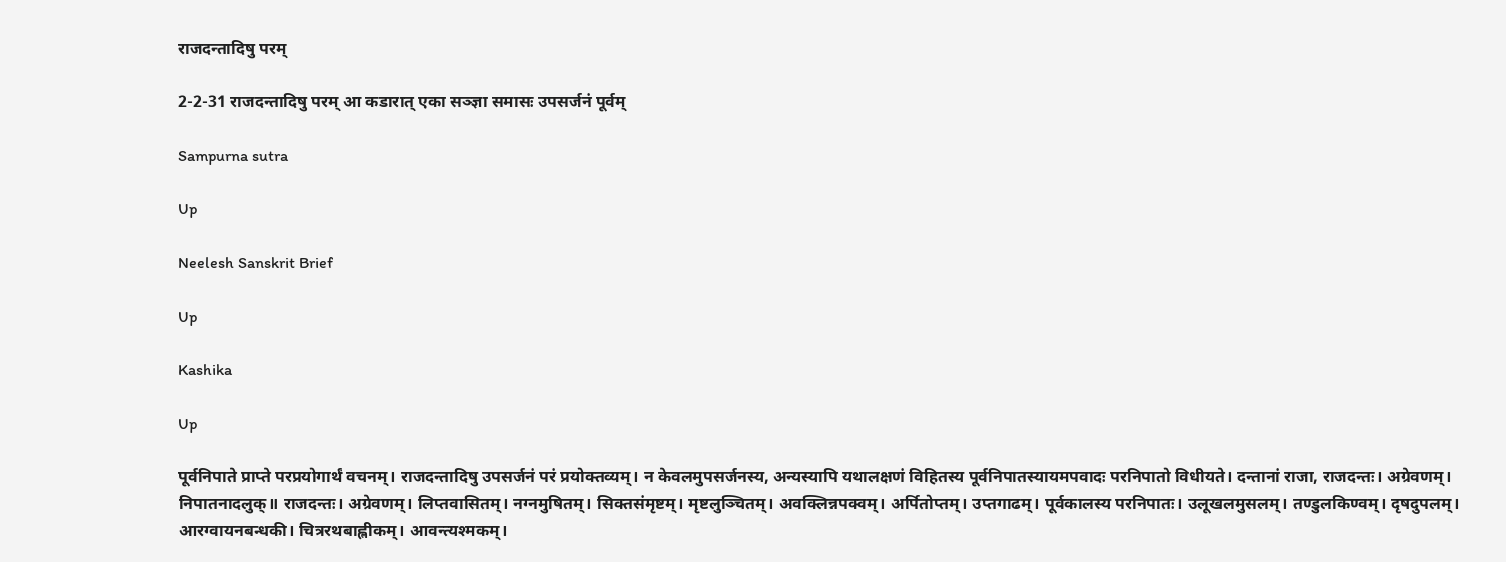राजदन्तादिषु परम्

2-2-31 राजदन्तादिषु परम् आ कडारात् एका सञ्ज्ञा समासः उपसर्जनं पूर्वम्

Sampurna sutra

Up

Neelesh Sanskrit Brief

Up

Kashika

Up

पूर्वनिपाते प्राप्ते परप्रयोगार्थं वचनम्। राजदन्तादिषु उपसर्जनं परं प्रयोक्तव्यम्। न केवलमुपसर्जनस्य, अन्यस्यापि यथालक्षणं विहितस्य पूर्वनिपातस्यायमपवादः परनिपातो विधीयते। दन्तानां राजा, राजदन्तः। अग्रेवणम्। निपातनादलुक्॥ राजदन्तः। अग्रेवणम्। लिप्तवासितम्। नग्नमुषितम्। सिक्तसंमृष्टम्। मृष्टलुञ्चितम्। अवक्लिन्नपक्वम्। अर्पितोप्तम्। उप्तगाढम्। पूर्वकालस्य परनिपातः। उलूखलमुसलम्। तण्डुलकिण्वम्। दृषदुपलम्। आरग्वायनबन्धकी। चित्ररथबाह्लीकम्। आवन्त्यश्मकम्।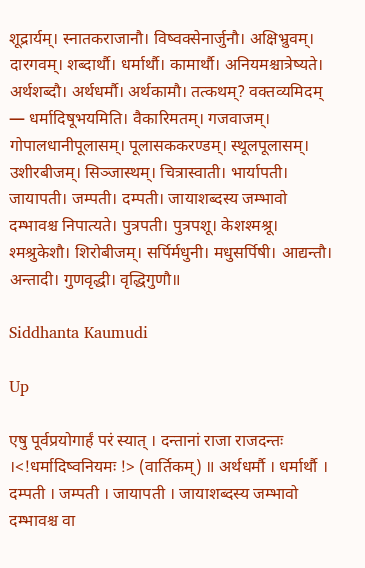शूद्रार्यम्। स्नातकराजानौ। विष्वक्सेनार्जुनौ। अक्षिभ्रुवम्। दारगवम्। शब्दार्थौ। धर्मार्थौ। कामार्थौ। अनियमश्चात्रेष्यते। अर्थशब्दौ। अर्थधर्मौ। अर्थकामौ। तत्कथम्? वक्तव्यमिदम् — धर्मादिषूभयमिति। वैकारिमतम्। गजवाजम्। गोपालधानीपूलासम्। पूलासककरण्डम्। स्थूलपूलासम्। उशीरबीजम्। सिञ्जास्थम्। चित्रास्वाती। भार्यापती। जायापती। जम्पती। दम्पती। जायाशब्दस्य जम्भावो दम्भावश्च निपात्यते। पुत्रपती। पुत्रपशू। केशश्मश्रू। श्मश्रुकेशौ। शिरोबीजम्। सर्पिर्मधुनी। मधुसर्पिषी। आद्यन्तौ। अन्तादी। गुणवृद्धी। वृद्धिगुणौ॥

Siddhanta Kaumudi

Up

एषु पूर्वप्रयोगार्हं परं स्यात् । दन्तानां राजा राजदन्तः ।<!धर्मादिष्वनियमः !> (वार्तिकम्) ॥ अर्थधर्मौ । धर्मार्थौ । दम्पती । जम्पती । जायापती । जायाशब्दस्य जम्भावो दम्भावश्च वा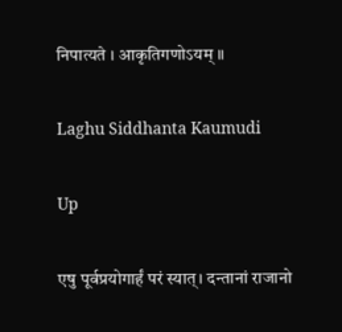निपात्यते । आकृतिगणोऽयम् ॥

Laghu Siddhanta Kaumudi

Up

एषु पूर्वप्रयोगार्हं परं स्यात्। दन्तानां राजानो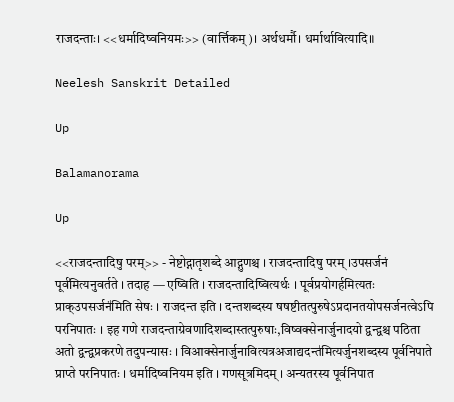राजदन्ताः। <<धर्मादिष्वनियमः>> (वार्त्तिकम्)। अर्थधर्मौ। धर्मार्थावित्यादि॥

Neelesh Sanskrit Detailed

Up

Balamanorama

Up

<<राजदन्तादिषु परम्>> - नेष्टोद्गातृशब्दे आद्गुणश्च । राजदन्तादिषु परम् ।उपसर्जनं पूर्व॑मित्यनुवर्तते । तदाह — एष्विति । राजदन्तादिष्वित्यर्थः । पूर्वप्रयोगर्हमित्यतः प्राक्उपसर्जनं॑मिति सेषः । राजदन्त इति । दन्तशब्दस्य षषष्टीतत्पुरुषेऽप्रदानतयोपसर्जनत्वेऽपि परनिपातः । इह गणे राजदन्ताग्रेवणादिशब्दास्तत्पुरुषाः,विष्वक्सेनार्जुनादयो द्वन्द्वश्च पठिता अतो द्वन्द्वप्रकरणे तदुपन्यासः । विआक्सेनार्जुनावित्यत्रअजाद्यदन्त॑मित्यर्जुनशब्दस्य पूर्वनिपाते प्राप्ते परनिपातः । धर्मादिष्वनियम इति । गणसूत्रमिदम् । अन्यतरस्य पूर्वनिपात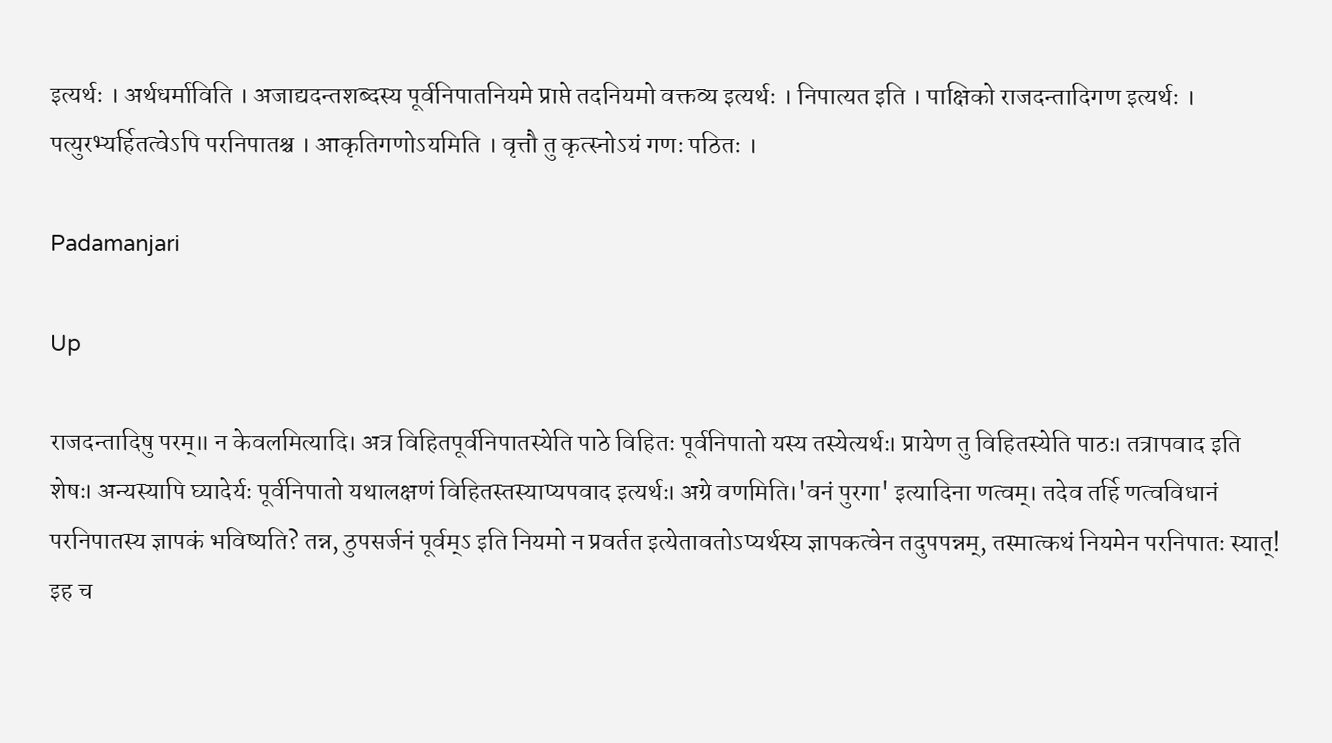इत्यर्थः । अर्थधर्माविति । अजाद्यदन्तशब्दस्य पूर्वनिपातनियमे प्राप्ते तदनियमो वक्तव्य इत्यर्थः । निपात्यत इति । पाक्षिको राजदन्तादिगण इत्यर्थः । पत्युरभ्यर्हितत्वेऽपि परनिपातश्च । आकृतिगणोऽयमिति । वृत्तौ तु कृत्स्नोऽयं गणः पठितः ।

Padamanjari

Up

राजदन्तादिषु परम्॥ न केवलमित्यादि। अत्र विहितपूर्वनिपातस्येति पाठे विहितः पूर्वनिपातो यस्य तस्येत्यर्थः। प्रायेण तु विहितस्येति पाठः। तत्रापवाद इति शेषः। अन्यस्यापि घ्यादेर्यः पूर्वनिपातो यथालक्षणं विहितस्तस्याप्यपवाद इत्यर्थः। अग्रे वणमिति।'वनं पुरगा' इत्यादिना णत्वम्। तदेव तर्हि णत्वविधानं परनिपातस्य ज्ञापकं भविष्यति? तन्न, ठुपसर्जनं पूर्वम्ऽ इति नियमो न प्रवर्तत इत्येतावतोऽप्यर्थस्य ज्ञापकत्वेन तदुपपन्नम्, तस्मात्कथं नियमेन परनिपातः स्यात्! इह च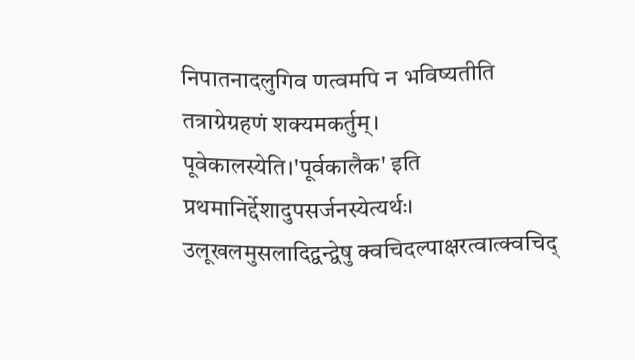निपातनादलुगिव णत्वमपि न भविष्यतीति तत्राग्रेग्रहणं शक्यमकर्तुम्। पूवेकालस्येति।'पूर्वकालैक' इति प्रथमानिर्द्देशादुपसर्जनस्येत्यर्थः। उलूखलमुसलादिद्वन्द्वेषु क्वचिदल्पाक्षरत्वात्क्वचिद्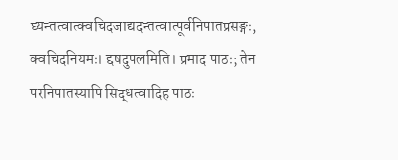घ्यन्तत्वात्क्वचिदजाद्यदन्तत्वात्पूर्वनिपातप्रसङ्गः, क्वचिदनियमः। द्दषदुपलमिति। प्रमाद पाठः; तेन परनिपातस्यापि सिद्धत्वादिह पाठः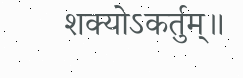शक्योऽकर्तुम्॥